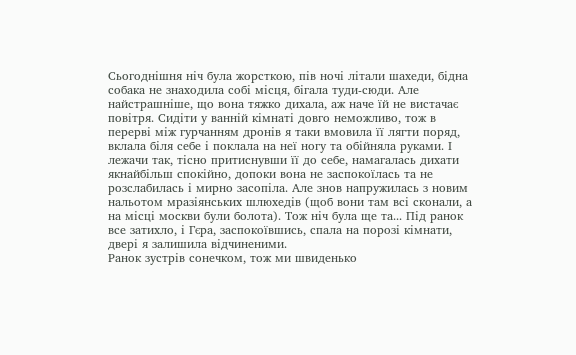Сьогоднішня ніч була жорсткою, пів ночі літали шахеди, бідна собака не знаходила собі місця, бігала туди-сюди. Але найстрашніше, що вона тяжко дихала, аж наче їй не вистачає повітря. Сидіти у ванній кімнаті довго неможливо, тож в перерві між гурчанням дронів я таки вмовила її лягти поряд, вклала біля себе і поклала на неї ногу та обійняла руками. І лежачи так, тісно притиснувши її до себе, намагалась дихати якнайбільш спокійно, допоки вона не заспокоїлась та не розслабилась і мирно засопіла. Але знов напружилась з новим нальотом мразіянських шлюхедів (щоб вони там всі сконали, а на місці москви були болота). Тож ніч була ще та... Під ранок все затихло, і Гєра, заспокоївшись, спала на порозі кімнати, двері я залишила відчиненими.
Ранок зустрів сонечком, тож ми швиденько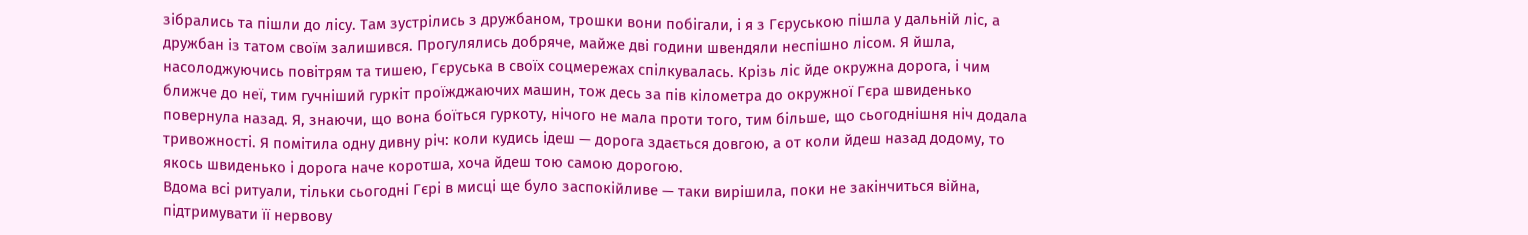зібрались та пішли до лісу. Там зустрілись з дружбаном, трошки вони побігали, і я з Гєруською пішла у дальній ліс, а дружбан із татом своїм залишився. Прогулялись добряче, майже дві години швендяли неспішно лісом. Я йшла, насолоджуючись повітрям та тишею, Гєруська в своїх соцмережах спілкувалась. Крізь ліс йде окружна дорога, і чим ближче до неї, тим гучніший гуркіт проїжджаючих машин, тож десь за пів кілометра до окружної Гєра швиденько повернула назад. Я, знаючи, що вона боїться гуркоту, нічого не мала проти того, тим більше, що сьогоднішня ніч додала тривожності. Я помітила одну дивну річ: коли кудись ідеш — дорога здається довгою, а от коли йдеш назад додому, то якось швиденько і дорога наче коротша, хоча йдеш тою самою дорогою.
Вдома всі ритуали, тільки сьогодні Гєрі в мисці ще було заспокійливе — таки вирішила, поки не закінчиться війна, підтримувати її нервову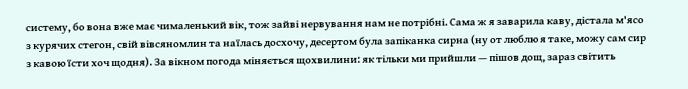систему, бо вона вже має чималенький вік, тож зайві нервування нам не потрібні. Сама ж я заварила каву, дістала м'ясо з курячих стегон, свій вівсяномлин та наїлась досхочу, десертом була запіканка сирна (ну от люблю я таке, можу сам сир з кавою їсти хоч щодня). За вікном погода міняється щохвилини: як тільки ми прийшли — пішов дощ, зараз світить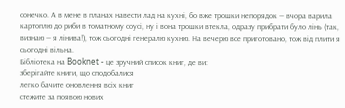сонечко. А в мене в планах навести лад на кухні, бо вже трошки непорядок — вчора варила картоплю до риби в томатному соусі, ну і вона трошки втекла, одразу прибрати було лінь (так, визнаю — я лінива!), тож сьогодні генералю кухню. На вечерю все приготовано, тож від плити я сьогодні вільна.
Бібліотека на Booknet - це зручний список книг, де ви:
зберігайте книги, що сподобалися
легко бачите оновлення всіх книг
стежите за появою нових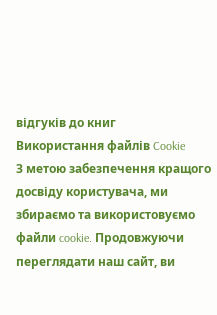відгуків до книг
Використання файлів Cookie
З метою забезпечення кращого досвіду користувача, ми збираємо та використовуємо файли cookie. Продовжуючи переглядати наш сайт, ви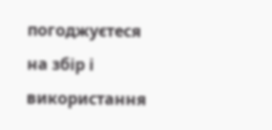погоджуєтеся на збір і використання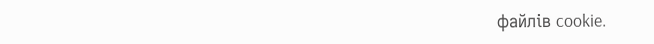файлів cookie.